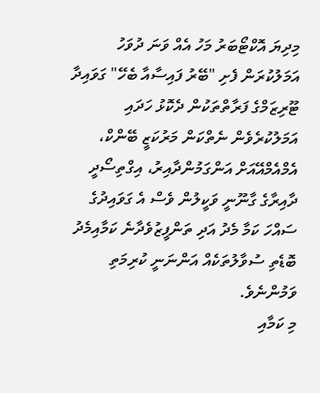މިދިޔަ އޮކްޓޯބަރު މަހު އެއް ވަނަ ދުވަހު އަމަލުކުރަން ފެށި "ބޭރު ފައިސާއާ ބެހޭ" ގަވައިދާ ޓޫރިޒަމްގެ ފަރާތްތަކުން ދެކޮޅު ހަދައި އަމަލުކުރެވެން ނެތްކަން މަރުކަޒީ ބޭންކް، އެމްއެމްއޭއަށް އަންގަމުންދާއިރު، އިގްތިސޯދީ ދާއިރާގެ ގާނޫނީ ވަކީލުން ވެސް އެ ގަވައިދުގެ ސައްހަ ކަމާ މެދު އަދި ތަންފީޒުވެދާނެ ކަމާއިމެދު ބޮޑެތި ސުވާލުތަކެއް އަންނަނީ ކުރިމަތި ވަމުންނެވެ.
މި ކަމާއި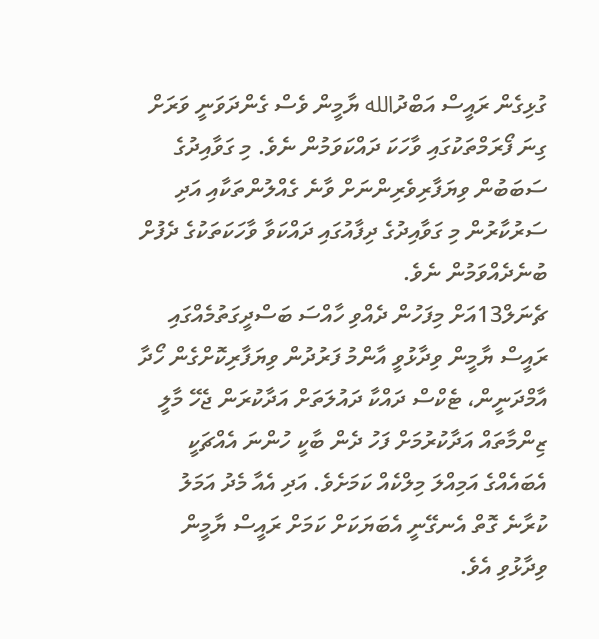ގުޅިގެން ރައީސް އަބްދުالله ޔާމީން ވެސް ގެންދަވަނީ ވަރަށް ގިނަ ފޯރަމްތަކުގައި ވާހަކަ ދައްކަވަމުން ނެވެ. މި ގަވާއިދުގެ ސަބަބުން ވިޔަފާރިވެރިންނަށް ވާނެ ގެއްލުންތަކާއި އަދި ސަރުކާރުން މި ގަވާއިދުގެ ދިފާއުގައި ދައްކަވާ ވާހަކަތަކުގެ ދެފުށް ބުނެދެއްވަމުން ނެވެ.
ޗެނަލް13އަށް މިފަހުން ދެއްވި ހާއްސަ ބަސްދީގަތުމެއްގައި ރައީސް ޔާމީން ވިދާޅުވީ އާންމު ފަރުދުން ވިޔަފާރިކޮށްގެން ހޯދާ އާމްދަނީން، ޓެކްސް ދައްކާ ދައުލަތަށް އަދާކުރަން ޖެހޭ މާލީ ޒިންމާތައް އަދާކުރުމަށް ފަހު ދެން ބާކީ ހުންނަ އެއްޗަކީ އެބައެއްގެ އަމިއްލަ މިލްކެއް ކަމަށެވެ. އަދި އެއާ މެދު އަމަލު ކުރާނެ ގޮތް އެނގޭނީ އެބަޔަކަށް ކަމަށް ރައީސް ޔާމީން ވިދާޅުވި އެވެ.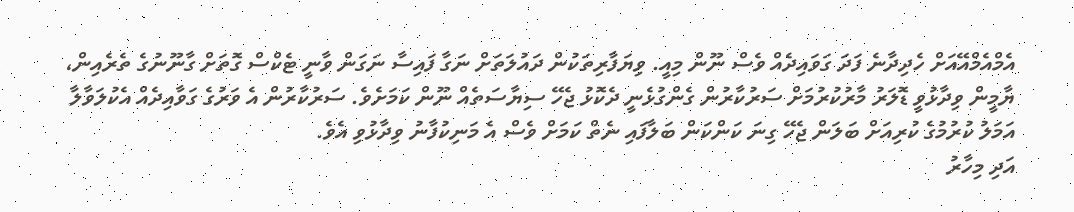އެމްއެމްއޭއަށް ހެދިދާނެ ފަދަ ގަވައިދެއް ވެސް ނޫން މިއީ. ވިޔަފާރިތަކުން ދައުލަތަށް ނަގާ ފައިސާ ނަގަން ވާނީ ޓެކްސް ގޮތަށް ގާނޫނުގެ ތެރެއިން،
ޔާމީން ވިދާޅުވީ ޑޮލަރު މާރުކުރުމަށް ސަރުކާރުން ގެންގުޅެނީ ދެކޮޅު ޖެހޭ ސިޔާސަތެއް ނޫން ކަމަށެވެ. ސަރުކާރުން އެ ވަރުގެ ގަވާއިދެއް އެކުލަވާލާ އަމަލު ކުރުމުގެ ކުރިއަށް ބަލަން ޖެހޭ ގިނަ ކަންކަން ބަލާފައި ނެތް ކަމަށް ވެސް އެ މަނިކުފާނު ވިދާޅުވި އެވެ.
އަދި މިހާރު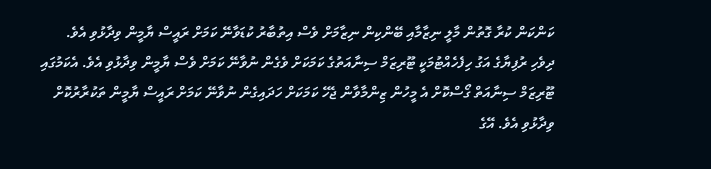ކަންކަން ކުރާ ގޮތުން މާލީ ނިޒާމާއި ބޭންކިން ނިޒާމަށް ވެސް އިތުބާރު ކުޑަވާނޭ ކަމަށް ރައީސް ޔާމީން ވިދާޅުވި އެވެ.
ދިވެހި ރުފިޔާގެ އަގު ހިފެހެއްޓުމަކީ ޓޫރިޒަމް ސިނާއަތުގެ ކަމަކަށް ވެގެން ނުވާނޭ ކަމަށް ވެސް ޔާމީން ވިދާޅުވި އެވެ. އެކަމުގައި ޓޫރިޒަމް ސިނާއަތް ގޯސްކޮށް އެ މީހުން ޒިންމާވާން ޖެހޭ ކަމަކަށް ހަދައިގެން ނުވާނޭ ކަމަށް ރައީސް ޔާމީން ތަކުރާރުކޮށް ވިދާޅުވި އެވެ. އޭގެ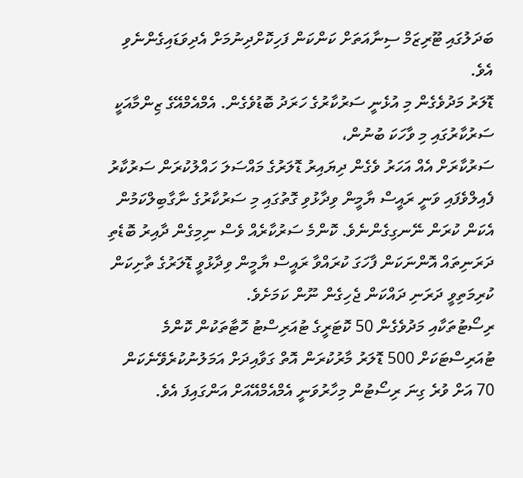ބަދަލުގައި ޓޫރިޒަމް ސިނާއަތަށް ކަންކަން ފަހިކޮށްދިނުމަށް އެދިވަޑައިގެންނެވި އެވެ.
ޑޮލަރު މަދުވެގެން މި އުޅެނީ ސަރުކާރުގެ ހަރަދު ބޮޑުވެގެން. އެމްއެމްއޭގެ ޒިންމާއަކީ ސަރުކާރުގައި މި ވާހަކަ ބުނުން،
ސަރުކާރަށް އެއް އަހަރު ވެގެން ދިޔައިރު ޑޮލަރުގެ މައްސަލަ ހައްލުކުރަން ސަރުކާރު ފެއިލްވެފައި ވަނީ ރައީސް ޔާމީން ވިދާޅުވި ގޮތުގައި މި ސަރުކާރުގެ ނާގާބިލްކަމުން އެކަން ކުރަން ނޭނގިގެންނެވެ. ކޮންމެ ސަރުކާރެއް ވެސް ނިމިގެން ދާއިރު ބޮޑެތި ދަރަނިތައް އޮންނަކަން ފާހަގަ ކުރައްވާ ރައީސް ޔާމީން ވިދާޅުވީ ޑޮލަރުގެ ތާށިކަން ކުރިމަތިވީ ދަރަނި ދައްކަން ޖެހިގެން ނޫން ކަމަށެވެ.
ރިސޯޓުތަކާއި މަދުވެގެން 50 ކޮޓަރީގެ ޓުއަރިސްޓު ހޮޓާތަކުން ކޮންމެ ޓުއަރިސްޓަކަށް 500 ޑޮލަރު މާރުކުރަން އޮތް ގަވާއިދަށް އަމަލުނުކުރެވޭނެކަން 70 އަށް ވުރެ ގިނަ ރިސޯޓުން މިހާރުވަނީ އެމްއެމްއޭއަށް އަންގައިފަ އެވެ.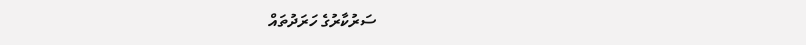ސަރުކާރުގެ ހަރަދުތައް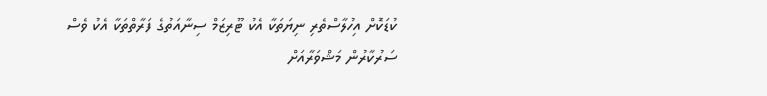ކުޑަކޮށް އިހުލާސްތެރި ނިޔަތަކާ އެކު ޓޫރިޒަމް ސިނާއަތުގެ ފަރާތްތަކާ އެކު ވެސް ސަރުކާރުން މަޝްވަރާއަށް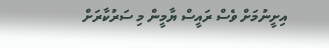އިށީނުމަށް ވެސް ރައީސް ޔާމީން މި ސަރުކާރަށް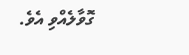ގޮވާލެއްވި އެވެ.